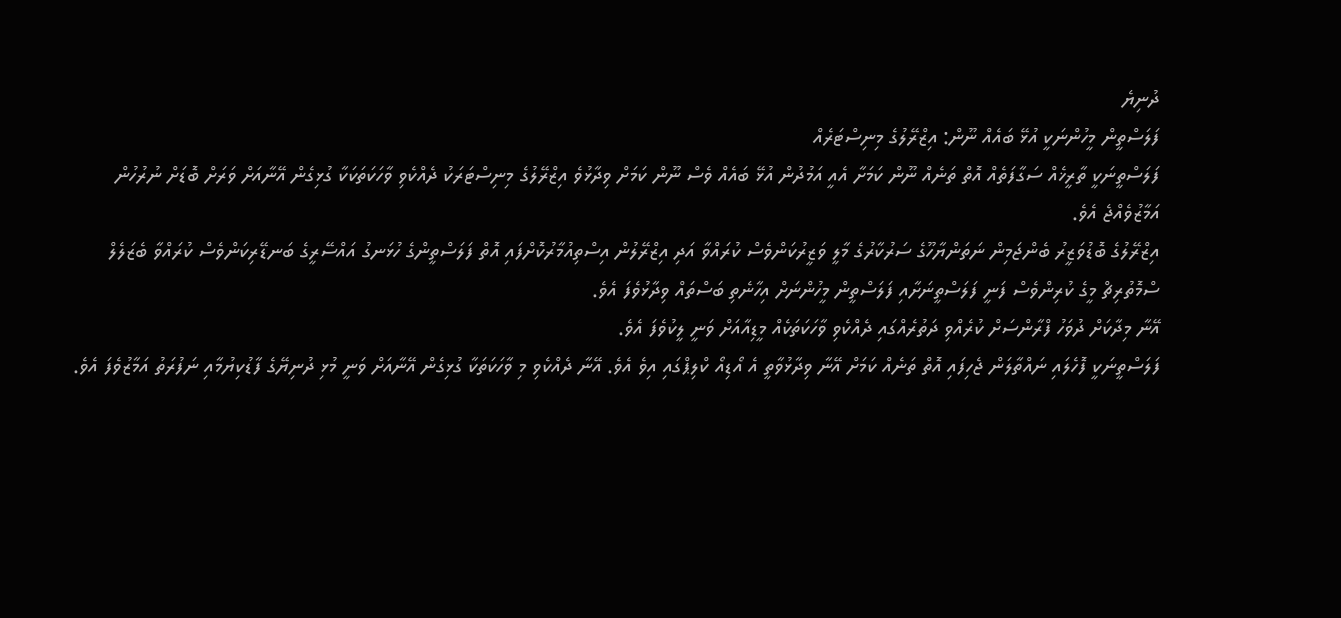ދުނިޔެ
ފަލަސްތީން މީހުންނަކީ އުޅޭ ބައެއް ނޫން: އިޒްރޭލުގެ މިނިސްޓަރެއް
ފަލަސްތީނަކީ ތާރީޚެއް ސަގާފަތެއް އޮތް ތަނެއް ނޫން ކަމަށާ އެއީ އަމުދުން އުޅޭ ބައެއް ވެސް ނޫން ކަމަށް ވިދާޅުވެ އިޒްރޭލުގެ މިނިސްޓަރަކު ދެއްކެވި ވާހަކަތަކަކާ ގުޅިގެން އޭނާއަށް ވަރަށް ބޮޑަށް ނުރުހުން އަމާޒުވެއްޖެ އެވެ.
އިޒްރޭލުގެ ބޮޑުވަޒީރު ބެންޖަމިން ނަތަންޔާހޫގެ ސަރުކާރުގެ މާލީ ވަޒީރުކަންވެސް ކުރައްވާ އަދި އިޒްރޭލުން އިސްތިއުމާރުކޮށްފައި އޮތް ފަލަސްތީންގެ ހުޅަނގު އައްސޭރީގެ ބަނޑޭރިކަންވެސް ކުރައްވާ ބެޒަލެލް ސްމޮތުރިޗް މީގެ ކުރިންވެސް ފަނީ ފަލަސްތީނަށާއި ފަލަސްތީން މީހުންނަށް އިހާނެތި ބަސްތައް ވިދާޅުވެފަ އެވެ.
އޭނާ މިދާކަށް ދުވަހު ފްރާންސަށް ކުރެއްވި ދަތުރެއްގައި ދެއްކެވި ވާހަކަތަކެއް މީޑިއާއަށް ވަނީ ލީކުވެފަ އެވެ.
ފަލަސްތީނަކީ ފޮހެލައި ނައްތާލަން ޖެހިފައި އޮތް ތަނެއް ކަމަށް އޭނާ ވިދާޅުވާތީ އެ އޯޑިއޯ ކްލިޕްގައި އިވެ އެވެ. އޭނާ ދެއްކެވި މި ވާހަކަތަކާ ގުޅިގެން އޭނާއަށް ވަނީ މުޅި ދުނިޔޭގެ ފާޑުކިޔުމާއި ނަފުރަތު އަމާޒުވެފަ އެވެ.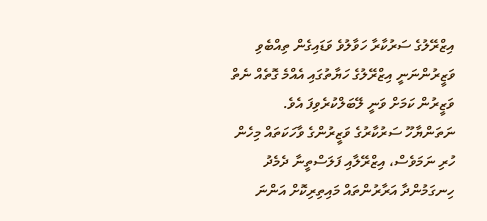އިޒްރޭލުގެ ސަރުކާރާ ހަވާލުވެ ވަޑައިގެން ތިއްބެވި ވަޒީރުންނަނީ އިޒްރޭލުގެ ހަޔާތުގައި އެއްމެ ގޮތެއް ނެތް ވަޒީރުން ކަމަށް ވަނީ ލޭބަލްކުރެވިފަ އެވެ.
ނަތަންޔާހޫ ސަރުކާރުގެ ވަޒީރުންގެ ވާހަކަތައް މިހެން ހުރި ނަމަވެސް، އިޒްރޭލާއި ފަލަސްތީނާ ދެމެދު ހިނގަމުންދާ އަރާރުންތައް މައިތިރިކޮށް އަންނަ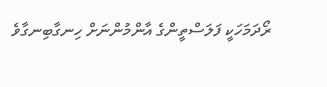ރޯދަމަހަކީ ފަލަސްތީންގެ އާންމުންނަށް ހިނގާބިނގާވެ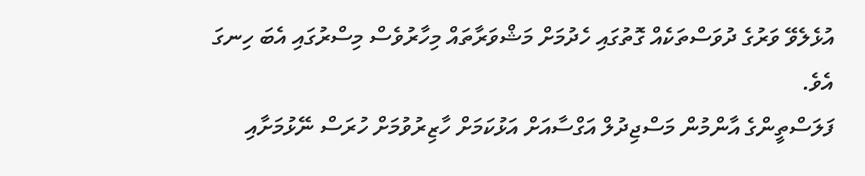އުޅެލެވޭ ވަރުގެ ދުވަސްތަކެއް ގޮތުގައި ހެދުމަށް މަޝްވަރާތައް މިހާރުވެސް މިސްރުގައި އެބަ ހިނގަ އެވެ.
ފަލަސްތީންގެ އާންމުން މަސްޖިދުލް އަގްސާއަށް އަޅުކަމަށް ހާޒިރުވުމަށް ހުރަސް ނޭޅުމަށާއި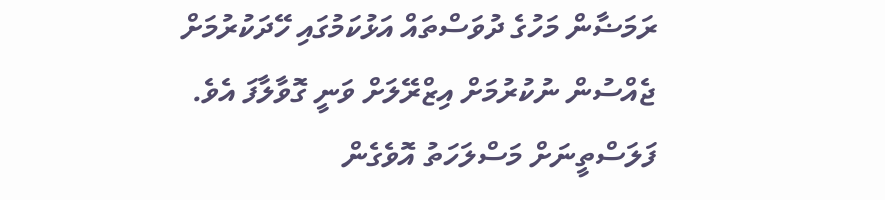ރަމަޟާން މަހުގެ ދުވަސްތައް އަޅުކަމުގައި ހޭދަކުރުމަށް ޖެއްސުން ނުކުރުމަށް އިޒްރޭލަށް ވަނީ ގޮވާލާފަ އެވެ.
ފަލަސްތީނަށް މަސްލަހަތު އޮވެގެން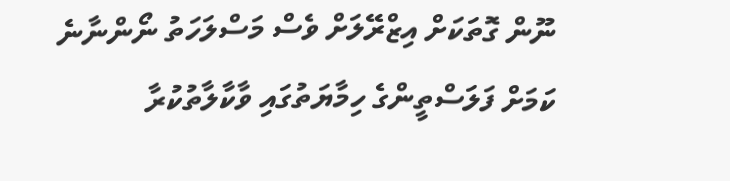ނޫން ގޮތަކަށް އިޒްރޭލަށް ވެސް މަސްލަހަތު ނޯންނާނެ ކަމަށް ފަލަސްތީންގެ ހިމާޔަތުގައި ވާކާލާތުކުރާ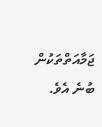ޖަމާއަތްތަކުން ބުނެ އެވެ.